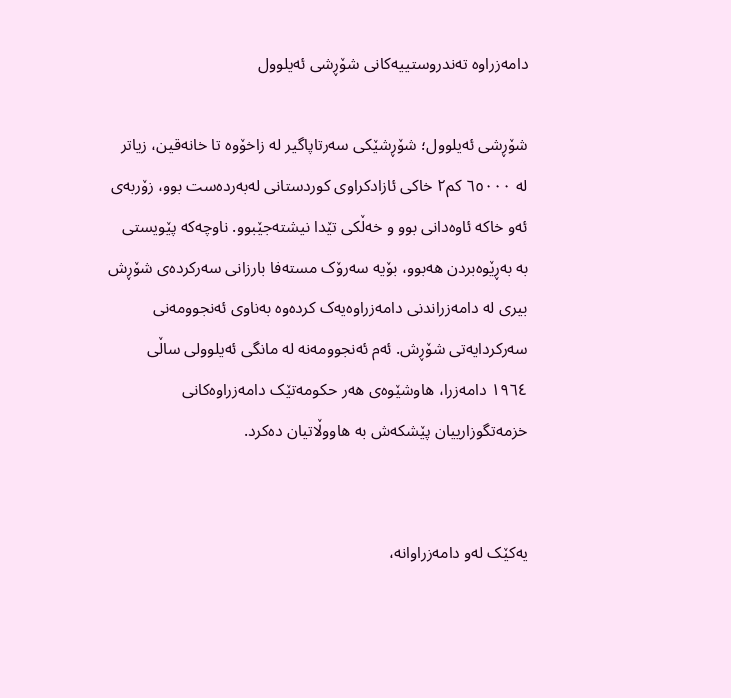دامەزراوە تەندروستییەکانى شۆڕشى ئەیلوول

شۆڕشى ئەیلوول؛ شۆڕشێکى سەرتاپاگیر لە زاخۆوە تا خانەقین، زیاتر لە ٦٥٠٠٠ کم٢ خاکى ئازادکراوى کوردستانى لەبەردەست بوو، زۆربەى ئەو خاکە ئاوەدانى بوو و خەڵکى تێدا نیشتەجێبوو. ناوچەکە پێویستى بە بەڕێوەبردن هەبوو، بۆیە سەرۆک مستەفا بارزانى سەرکردەى شۆڕش بیرى لە دامەزراندنى دامەزراوەیەک کردەوە بەناوى ئەنجوومەنى سەرکردایەتى شۆڕش. ئەم ئەنجوومەنە لە مانگى ئەیلوولى ساڵى ١٩٦٤ دامەزرا، هاوشێوەى هەر حکومەتێک دامەزراوەکانى خزمەتگوزارییان پێشکەش بە هاووڵاتیان دەکرد.


یەکێک لەو دامەزراوانە،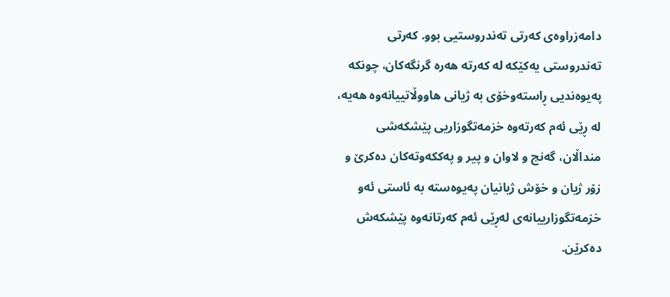دامەزراوەى کەرتى تەندروستیى بوو. کەرتى تەندروستى یەکێکە لە کەرتە هەرە گرنگەکان، چونکە پەیوەندیى ڕاستەوخۆی بە ژیانى هاووڵاتییانەوە هەیە، لە ڕێى ئەم کەرتەوە خزمەتگوزاریى پێشکەشى منداڵان، گەنج و لاوان و پیر و پەککەوتەکان دەکرێ و زۆر ژیان و خۆش ژیانیان پەیوەستە بە ئاستى ئەو خزمەتگوزارییانەى لەڕێى ئەم کەرتانەوە پێشکەش دەکرێن.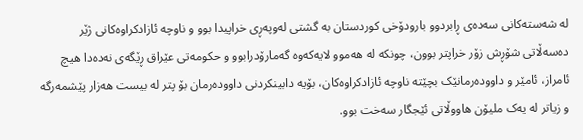لە شەستەکانى سەدەى ڕابردوو بارودۆخى کوردستان بە گشتى لەوپەڕى خراپیدا بوو و ناوچە ئازادکراوەکانى ژێر دەسەڵاتى شۆڕش زۆر خراپتر بوون، چونکە لە هەموو لایەکەوە گەمارۆدرابوو و حکومەتى عێراق ڕێگەى نەدەدا هیچ ئامراز، ئامێر و داوودەرمانێک بچێتە ناوچە ئازادکراوەکان، بۆیە دابینکردنى داوودەرمان بۆ پتر لە بیست هەزار پێشمەرگە و زیاتر لە یەک ملیۆن هاووڵاتى ئێجگار سەخت بوو.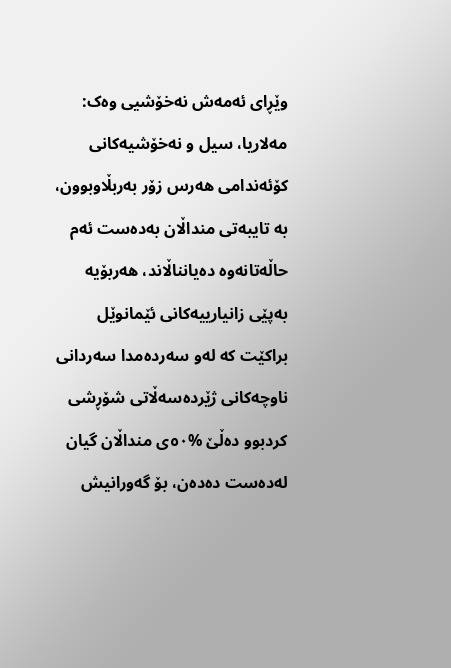وێڕاى ئەمەش نەخۆشیی وەک: مەلاریا، سیل و نەخۆشیەکانی کۆئەندامی هەرس زۆر به‌ربڵاوبوون، بە تایبەتی منداڵان بەدەست ئەم حاڵەتانەوە دەیانناڵاند، هەربۆیە بەپێى زانیارییەکانى ئێمانوێل براکێت کە لەو سەردەمدا سەردانى ناوچەکانى ژێردەسەڵاتى شۆڕشى کردبوو دەڵێ %٥٠ى منداڵان گیان لەدەست دەدەن، بۆ گەورانیش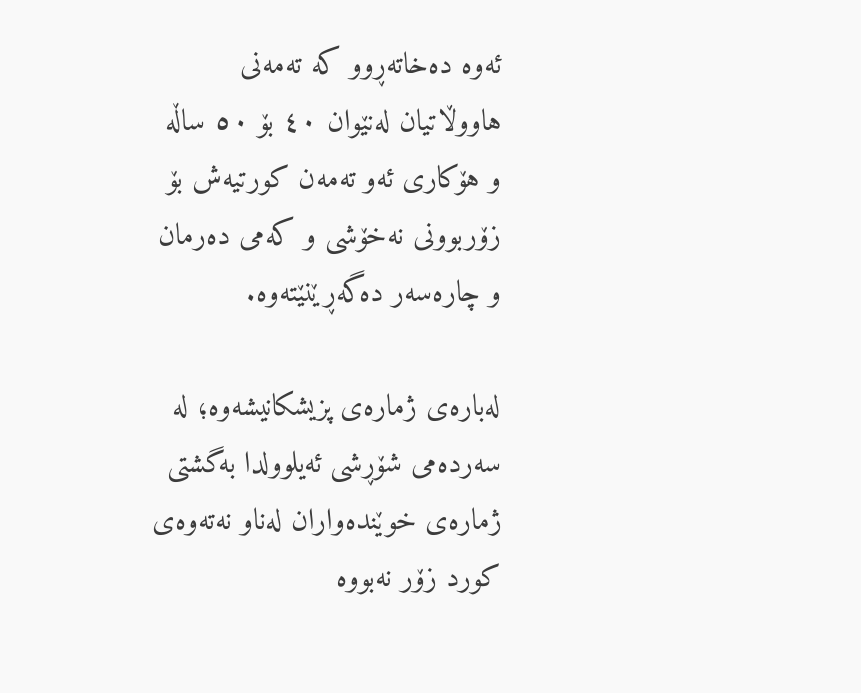ئەوە دەخاتەڕوو کە تەمەنى هاووڵاتیان لەنێوان ٤٠ بۆ ٥٠ ساڵە و هۆکارى ئەو تەمەن کورتیەش بۆ زۆربوونى نەخۆشى و کەمى دەرمان و چارەسەر دەگەڕێنێتەوە.

لەبارەى ژمارەى پزیشکانیشەوە؛ لە سەردەمى شۆڕشى ئەیلوولدا بەگشتى ژمارەى خوێندەواران لەناو نەتەوەى کورد زۆر نەبووە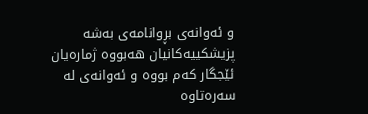و ئەوانەى بڕوانامەى بەشە پزیشکییەکانیان هەبووە ژمارەیان ئێجگار کەم بووە و ئەوانەى لە سەرەتاوە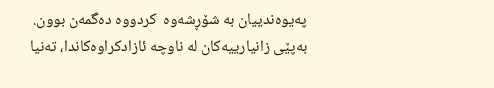پەیوەندییان بە شۆڕشەوە  کردووە دەگمەن بوون. بەپێى زانیارییەکان لە ناوچە ئازادکراوەکاندا، تەنیا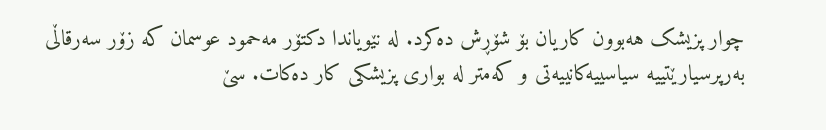چوار پزیشک هەبوون کاریان بۆ شۆڕش دەکرد. لە نێویاندا دکتۆر مەحمود عوسمان کە زۆر سەرقاڵی بەرپرسیارێتییە سیاسییەکانییەتى و کەمتر له‌ بواری پزیشكی كار دەکات. سێ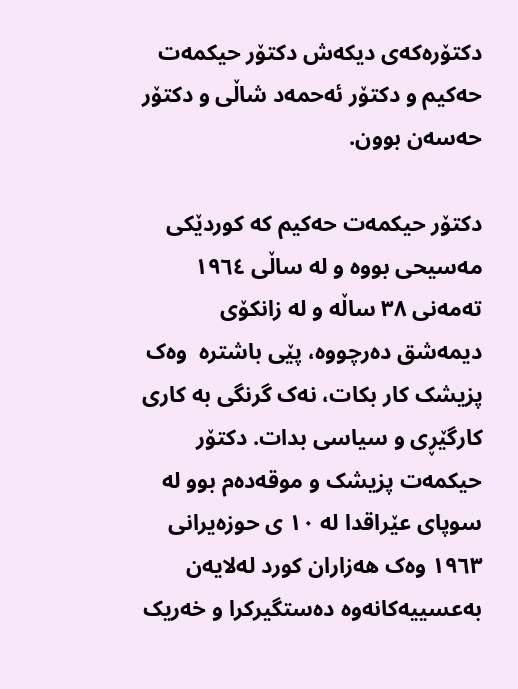دکتۆرەکەى دیکەش دکتۆر حیکمەت حەکیم و دکتۆر ئەحمەد شاڵى و دکتۆر حەسەن بوون.

دکتۆر حیکمەت حەکیم کە کوردێکی مەسیحی بووە و لە ساڵی ١٩٦٤ تەمەنی ٣٨ ساڵە و لە زانکۆی دیمەشق دەرچووە، پێی باشترە  وەک پزیشک کار بکات، نەک گرنگی به‌ کاری کارگێڕی و سیاسی بدات. دکتۆر حیکمەت پزیشک و موقەدەم بوو لە سوپای عێراقدا لە ١٠ ی حوزەیرانی ١٩٦٣ وەک هەزاران کورد لەلایەن بەعسییەکانەوە دەستگیرکرا و خەریک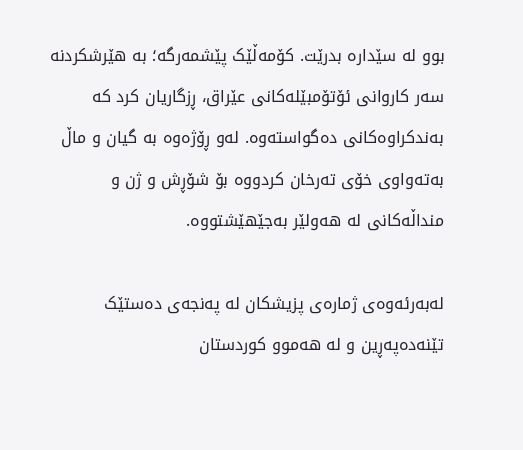بوو لە سێداره‌ بدرێت. کۆمه‌ڵێک پێشمه‌رگه؛‌ به‌ هێرشکردنه‌ سه‌ر کاروانی ئۆتۆمبێله‌كانی عێراق، ڕزگاریان کرد که‌ به‌ندکراوه‌کانی ده‌گواسته‌وه. لەو ڕۆژەوە به‌ گیان و ماڵ بەتەواوی خۆی تەرخان کردووە بۆ شۆڕش و ژن و منداڵەکانی لە هەولێر بەجێهێشتووە.

لەبەرئەوەى ژمارەى پزیشکان لە پەنجەى دەستێک تێنەدەپەڕین و لە هەموو کوردستان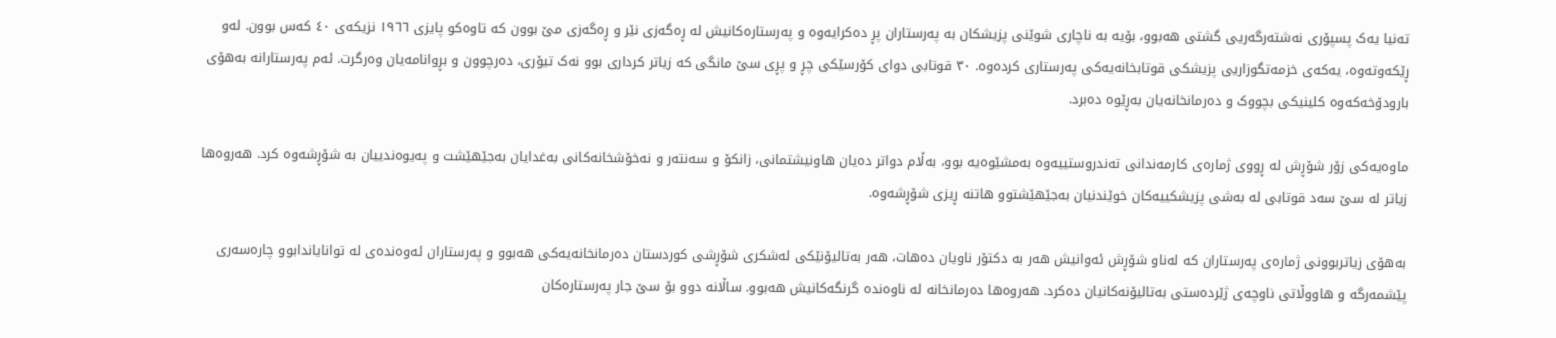تەنیا یەک پسپۆرى نەشتەرگەریى گشتى هەبوو، بۆیە بە ناچارى شوێنى پزیشکان بە پەرستاران پڕ دەکرایەوە و پەرستارەکانیش لە ڕەگەزى نێر و ڕەگەزى مێ بوون کە تاوەکو پایزی ١٩٦٦ نزیکەی ٤٠ کەس بوون. لەو ڕێکەوتەوە، یه‌كه‌ی خزمەتگوزاریی پزیشکی قوتابخانەیەکی پەرستاری کردەوە. ٣٠ قوتابی دوای کۆرسێکی چڕ و پڕی سێ مانگى کە زیاتر کردارى بوو نەک تیۆرى، دەرچوون و بڕوانامه‌یان وه‌رگرت. ئەم پەرستارانە بەهۆی بارودۆخەکەوە کلینیکی بچووک و ده‌رمانخانەیان‌ بەڕێوە دەبرد.

ماوەیەکى زۆر شۆڕش لە ڕووى ژمارەى کارمەندانى تەندروستییەوە بەمشێوەیە بوو، بەڵام دواتر دەیان هاونیشتمانی، زانکۆ و سەنتەر و نەخۆشخانەکانی بەغدایان بەجێهێشت و پەیوەندییان بە شۆڕشەوە کرد. هەروەها زیاتر لە سێ سەد قوتابی لە بەشی پزیشکییەکان خوێندنیان بەجێهێشتوو هاتنە ڕیزى شۆڕشەوە.

بەهۆى زیاتربوونى ژمارەى پەرستاران کە لەناو شۆڕش ئەوانیش هەر بە دکتۆر ناویان دەهات، هەر بەتالیۆنێکی له‌شكری شۆڕشی کوردستان دەرمانخانەیەکی هەبوو و پەرستاران ئەوەندەى لە توانایاندابوو چارەسەرى پێشمەرگە و هاووڵاتى ناوچەى ژێردەستى بەتالیۆنەکانیان دەکرد. هەروەها دەرمانخانە لە ناوەندە گرنگه‌كانیش هەبوو. ساڵانە دوو بۆ سێ جار پەرستارەکان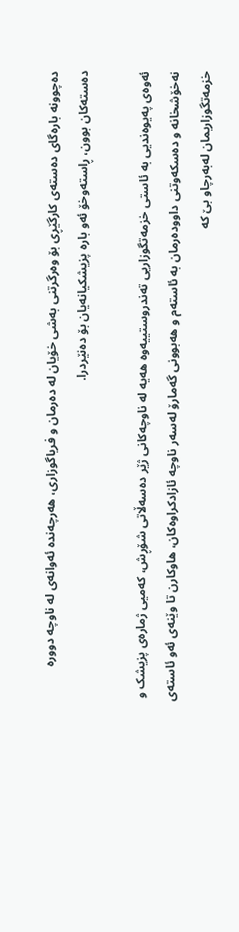دەچوونە باره‌گای ده‌سته‌ی كارگێڕی بۆ وەرگرتنی بەشی خۆیان لە دەرمان و فریاگوزاری، هەرچەندە ئەوانەی لە ناوچە دوورە دەستەکان بوون، ڕاستەوخۆ ئەو باره‌ پزیشكیانه‌یان بۆ ده‌نێردرا.

ئەوەى پەیوەندیى بە ئاستى خزمەتگوزاریی تەندروستییەوە هەیە لە ناوچەکانى ژێر دەسەڵاتى شۆڕش، کەمیى ژمارەى پزیشک و نەخۆشخانە و دەسکەوتنى داوودەرمان بە ئاستەم و هەبوونى گەمارۆ لەسەر ناوچە ئازادکراوەکان، هاوکارن تا وێنەى ئەو ئاستەى خزمەتگوزاریمان لەبەرچاو بێ کە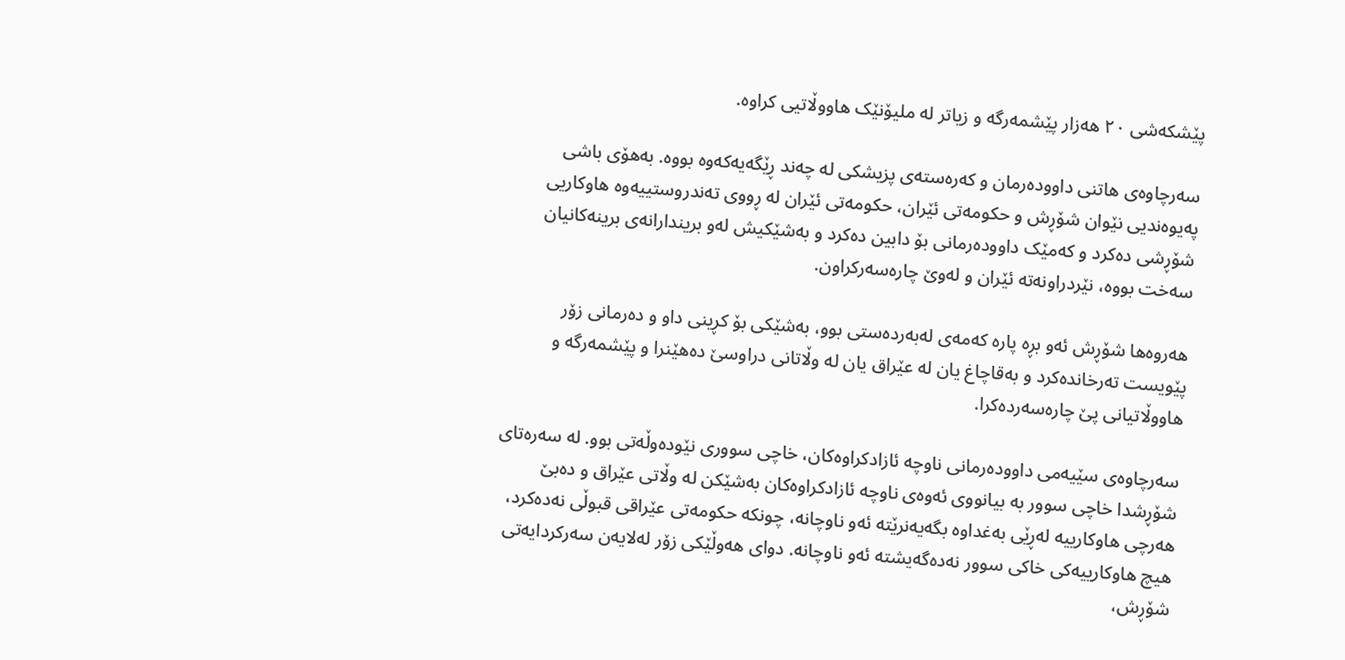پێشکەشى ٢٠ هەزار پێشمەرگە و زیاتر لە ملیۆنێک هاووڵاتیى کراوە.

سەرچاوەى هاتنى داوودەرمان و کەرەستەى پزیشکى لە چەند ڕێگەیەکەوە بووە. بەهۆى باشى پەیوەندیى نێوان شۆڕش و حکومەتى ئێران، حکومەتى ئێران لە ڕووى تەندروستییەوە هاوکاریى شۆڕشى دەکرد و کەمێک داوودەرمانى بۆ دابین دەکرد و بەشێکیش لەو بریندارانەى برینەکانیان سەخت بووە، نێردراونەتە ئێران و لەوێ چارەسەرکراون.

هەروەها شۆڕش ئەو بڕە پارە کەمەى لەبەردەستى بوو، بەشێکى بۆ کڕینى داو و دەرمانى زۆر پێویست تەرخاندەکرد و بەقاچاغ یان لە عێراق یان لە وڵاتانى دراوسێ دەهێنرا و پێشمەرگە و هاووڵاتیانى پێ چارەسەردەکرا.

سەرچاوەى سێیەمى داوودەرمانى ناوچە ئازادکراوەکان، خاچى سوورى نێودەوڵەتى بوو. لە سەرەتاى شۆڕشدا خاچى سوور بە بیانووى ئەوەى ناوچە ئازادکراوەکان بەشێکن لە وڵاتى عێراق و دەبێ هەرچى هاوکارییە لەڕێى بەغداوە بگەیەنرێتە ئەو ناوچانە، چونکە حکومەتى عێراقى قبوڵى نەدەکرد، هیچ هاوکارییەکى خاکى سوور نەدەگەیشتە ئەو ناوچانە. دواى هەوڵێکى زۆر لەلایەن سەرکردایەتى شۆڕش،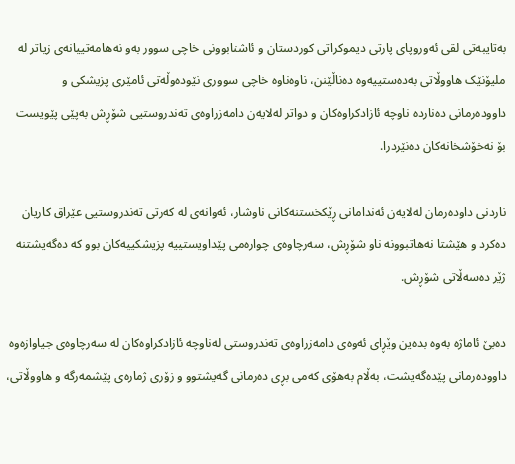بەتایبەتى لقى ئەوروپاى پارتى دیموکراتى کوردستان و ئاشنابوونى خاچى سوور بەو نەهامەتییانەى زیاتر لە ملیۆنێک هاووڵاتى بەدەستییەوە دەناڵێنن، ناوەناوە خاچى سوورى نێودەوڵەتى ئامێرى پزیشکى و داوودەرمانى دەناردە ناوچە ئازادکراوەکان و دواتر لەلایەن دامەزراوەى تەندروستیى شۆڕش بەپێى پێویست بۆ نەخۆشخانەکان دەنێردرا.

ناردنى داودەرمان لەلایەن ئەندامانى ڕێکخستنەکانى ناوشار، ئەوانەى لە کەرتى تەندروستیى عێراق کاریان دەکرد و هێشتا نەهاتبوونە ناو شۆڕش، سەرچاوەى چوارەمى پێداویستییە پزیشکییەکان بوو کە دەگەیشتنە ژێر دەسەڵاتى شۆڕش.

دەبێ ئاماژە بەوە بدەین وێڕاى ئەوەى دامەزراوەى تەندروستى لەناوچە ئازادکراوەکان لە سەرچاوەى جیاوازەوە داوودەرمانى پێدەگەیشت، بەڵام بەهۆى کەمى بڕى دەرمانى گەیشتوو و زۆرى ژمارەى پێشمەرگە و هاووڵاتی،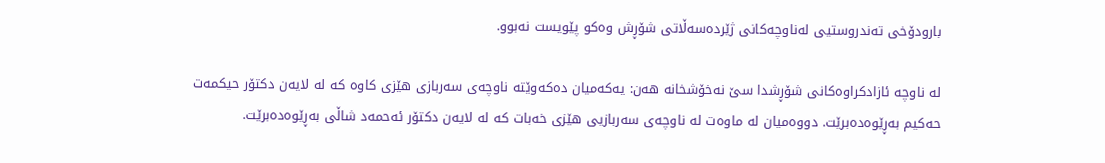بارودۆخى تەندروستیى لەناوچەکانى ژێردەسەڵاتى شۆڕش وەکو پێویست نەبوو.

لە ناوچە ئازادکراوەکانی شۆڕشدا سێ نەخۆشخانە هەن: یەکەمیان دەکەوێتە ناوچەی سەربازی هێزی کاوە كه‌ له‌ لایه‌ن دکتۆر حیکمەت حەکیم به‌ڕێوه‌ده‌برێت. دووەمیان لە ماوەت لە ناوچه‌ی سه‌ربازیی هێزی خه‌بات كه‌ له‌ لایه‌ن دکتۆر ئەحمەد شاڵی به‌ڕێوه‌ده‌برێت.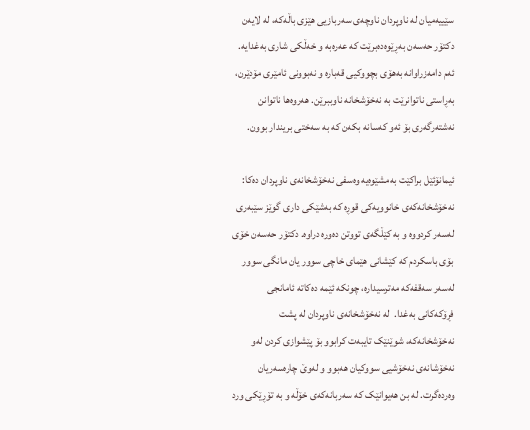سێییەمیان لە ناوپردان ناوچه‌ی سه‌ربازیی هێزی باڵەکە، له‌ لایه‌ن دکتۆر حەسەن به‌ڕێوه‌ده‌برێت کە عەرەبە و خەڵکی شاری بەغدایە. ئەم دامەزراوانە بەهۆی بچووکیی قەبارە و نەبوونی ئامێری مۆدێرن، بەڕاستی ناتوانرێت بە نەخۆشخانە ناوببرێن. هەروەها ناتوانن نەشتەرگەری بۆ ئەو کەسانە بکەن کە بە سەختی بریندار بوون.

ئیمانۆئێل براکێت بەمشێوەیە وەسفى نەخۆشخانەى ناوپردان دەکا: نەخۆشخانەکەی خانوویەکی قوڕە کە بەشێکی داری گوێز سێبەری له‌سه‌ر کردووە و بە کێڵگەی تووتن دەورە دراوە. دکتۆر حەسەن خۆی بۆی باسكردم كه‌ کێشانی هێمای خاچی سوور یان مانگی سوور لەسەر سەقفەکە مەترسیدارە، چونکە ئێمە دەکاتە ئامانجی فڕۆکەکانی بەغدا.  لە نەخۆشخانەى ناوپردان لە پشت نەخۆشخانەکە، شوێنێک تایبەت کرابوو بۆ پێشوازی کردن لەو نەخۆشانەی نەخۆشیی سووکیان هەبوو و لەوێ چارەسەریان وەردەگرت. لە بن هەیوانێک کە سەربانەکەی خۆڵە و بە تۆڕێکی ورد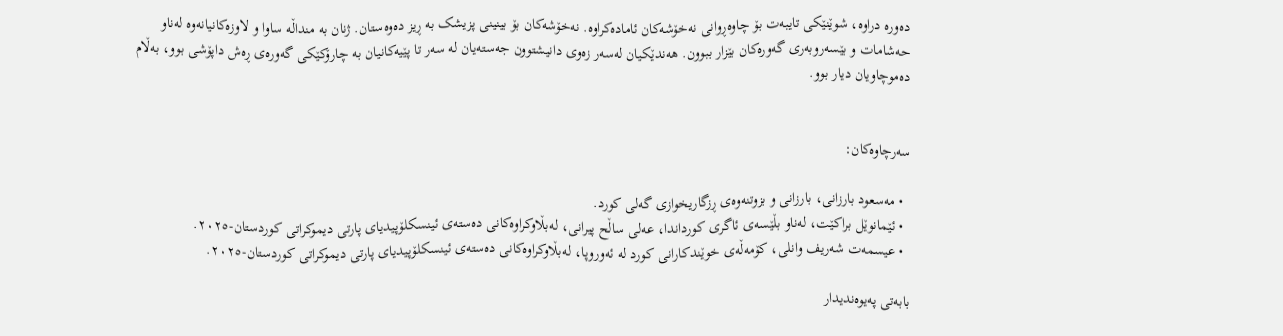دەورە دراوە، شوێنێکی تایبەت بۆ چاوەڕوانی نەخۆشەکان ئامادەکراوە. نەخۆشەکان بۆ بینینی پزیشک بە ڕیز دەوەستان. ژنان بە منداڵە ساوا و لاوزەکانیانەوە لەناو حەشامات و بێسەروبەری گەورەکان بێزار ببوون. هەندێکیان لەسەر زەوی دانیشتوون جەستەیان لە سەر تا پێیەکانیان بە چارۆکێکی گەورەی ڕەش داپۆشی بوو، بەڵام دەموچاویان دیار بوو.


سەرچاوەکان:

  • مەسعود بارزانى، بارزانى و بزوتنەوەى ڕزگاریخوازى گەلى کورد.
  • ئێمانوێل براکێت، لەناو بڵێسەى ئاگرى کورداندا، عەلى ساڵح پیرانى، لەبڵاوکراوەکانى دەستەى ئینسکلۆپیدیاى پارتى دیموکراتى کوردستان-٢٠٢٥.
  • عیسمەت شەریف وانلى، کۆمەڵەى خوێندکارانى کورد لە ئەوروپا، لەبڵاوکراوەکانى دەستەى ئینسکلۆپیدیاى پارتى دیموکراتى کوردستان-٢٠٢٥.

بابەتی پەیوەندیدار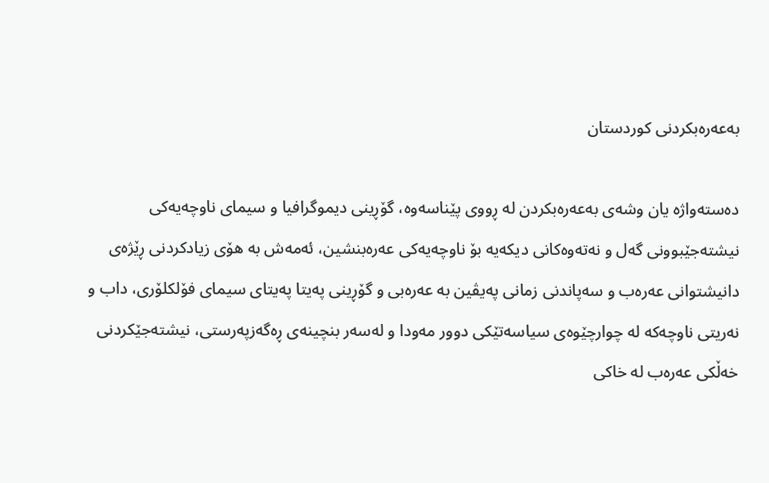بەعەرەبکردنی کوردستان

دەستەواژە یان وشەی بەعەرەبکردن لە ڕووی پێناسەوە، گۆڕینی دیموگرافیا و سیمای ناوچەیەکی نیشتەجێبوونى گەل و نەتەوەکانی دیکەیە بۆ ناوچەیەکی عەرەبنشین، ئەمەش بە هۆی زیادکردنی ڕێژەی دانیشتوانی عەرەب و سەپاندنی زمانی پەیڤین بە عەرەبی و گۆڕینى پەیتا پەیتای سیمای فۆلکلۆری، داب و نەریتى ناوچەکە لە چوارچێوەی سیاسەتێکی دوور مەودا و لەسەر بنچینەی ڕەگەزپەرستی، نیشتەجێکردنى خەڵکی عەرەب لە خاکی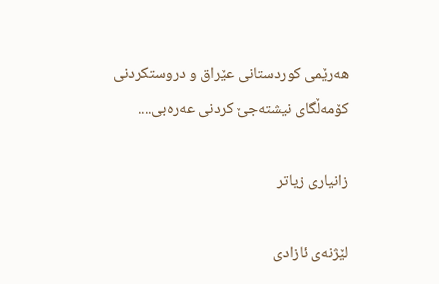هەرێمی کوردستانی عێراق و دروستکردنی کۆمەڵگای نیشتەجێ کردنی عەرەبی....

زانیاری زیاتر

لێژنەی ئازادی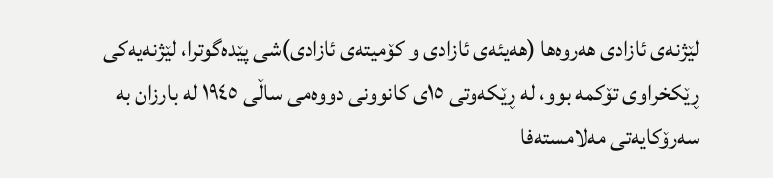لێژنەى ئازادى هەروەها (هەیئەى ئازادى و کۆمیتەى ئازادى)شى پێدەگوترا، لێژنەیەکى ڕێکخراوى تۆکمە بوو، لە ڕێکەوتى ١٥ى کانوونى دووەمى ساڵى ١٩٤٥ لە بارزان بە سەرۆکایەتى مەلامستەفا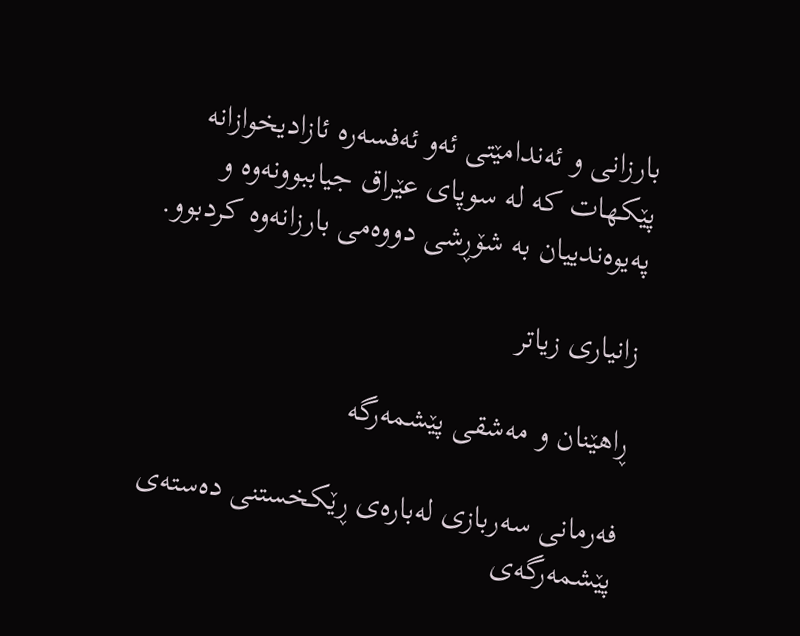بارزانى و ئەندامێتى ئەو ئەفسەرە ئازادیخوازانە پێکهات کە لە سوپاى عێراق جیاببوونەوە و پەیوەندییان بە شۆڕشى دووەمى بارزانەوە کردبوو.

زانیاری زیاتر

ڕاهێنان و مەشقی پێشمەرگە

فه‌رمانی سه‌ربازی لەبارەی ڕێكخستنی ده‌سته‌ی پێشمەرگەی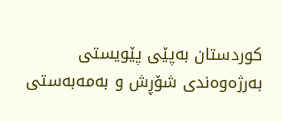کوردستان بەپێی پێویستی بەرژەوەندی شۆڕش و بەمەبەستی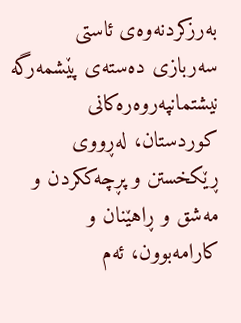به‌رزکردنه‌وه‌ی ئاستی سه‌ربازی ده‌سته‌ی پێشمەرگە نیشتمانپەروەرەکانی کوردستان، لەڕووی ڕێكخستن ‌و پڕچه‌ككردن و مه‌شق و ڕاهێنان و كارامه‌بوون، ئه‌م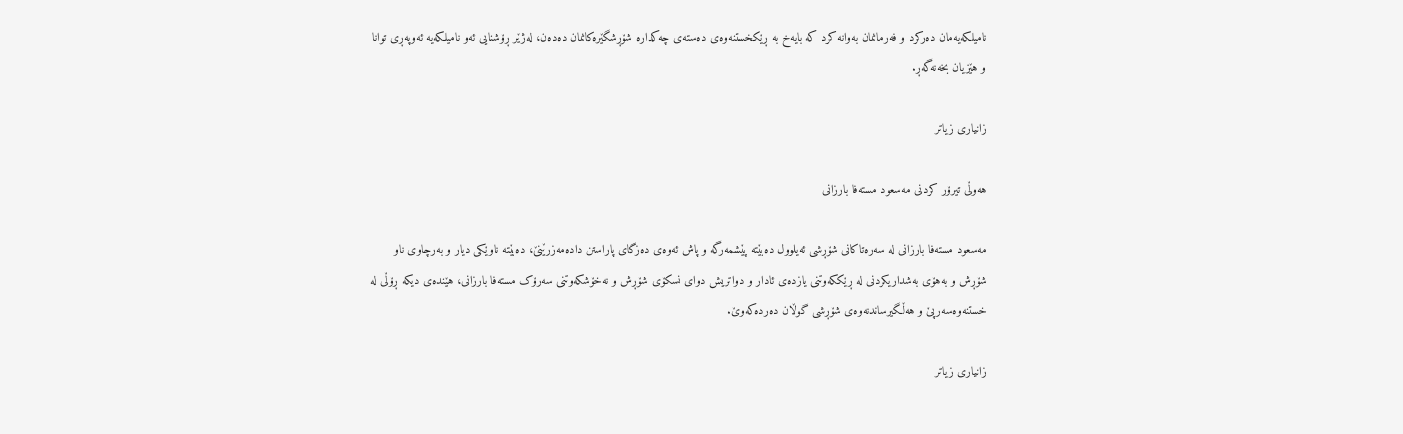نامیلكه‌یه‌مان ده‌رکرد و فه‌رمانمان بەوانە‌ كرد کە بایه‌خ به‌ ڕێكخستنه‌وه‌ی ده‌سته‌ی چه‌کداره‌ شۆڕشگێره‌کانمان ده‌ده‌ن، له‌ژێر ڕۆشنایی ئه‌و نامیلكه‌یه‌ ئه‌وپه‌ڕی توانا و هێزیان بخه‌نه‌گه‌ڕ.

زانیاری زیاتر

هەوڵی تیرۆر کردنی مەسعود مستەفا بارزانى

مەسعود مستەفا بارزانى لە سەرەتاکانى شۆڕشى ئەیلوول دەبێتە پێشمەرگە و پاش ئەوەى دەزگاى پاراستن دادەمەزرێنێ، دەبێتە ناوێکى دیار و بەرچاوى ناو شۆڕش و بەهۆى بەشداریکردنى لە ڕێککەوتنى یازدەى ئادار و دواتریش دواى نسکۆى شۆڕش و نەخۆشکەوتنى سەرۆک مستەفا بارزانى، هێندەى دیکە ڕۆڵى لە خستنەوەسەرپێ و هەڵگیرساندنەوەى شۆڕشى گوڵان دەردەکەوێ.

زانیاری زیاتر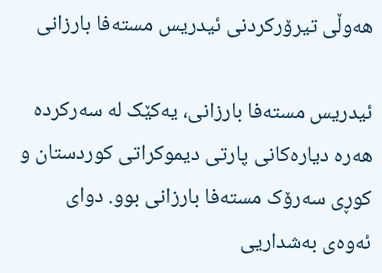هەوڵی تیرۆرکردنى ئیدریس مستەفا بارزانى

ئیدریس مستەفا بارزانى، یەکێک لە سەرکردە هەرە دیارەکانى پارتى دیموکراتى کوردستان و کوڕى سەرۆک مستەفا بارزانى بوو. دواى ئەوەى بەشداریى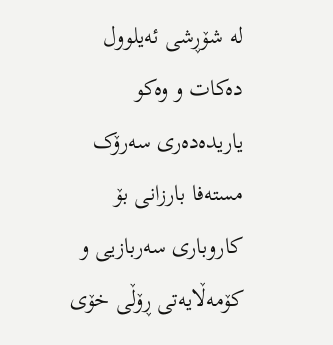لە شۆڕشى ئەیلوول دەکات و وەکو یاریدەدەرى سەرۆک مستەفا بارزانى بۆ کاروبارى سەربازیى و کۆمەڵایەتى ڕۆڵى خۆى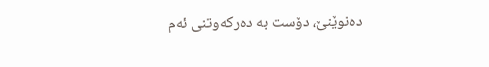دەنوێنێ، دۆست بە دەرکەوتنى ئەم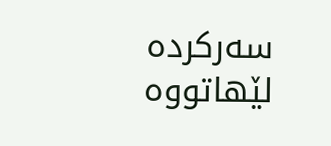سەرکردە لێهاتووە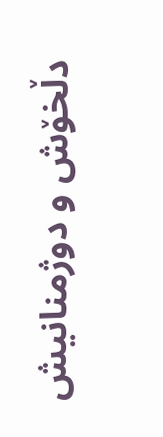دڵخۆش و دوژمنانیش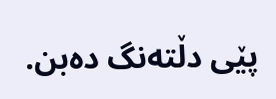پێى دڵتەنگ دەبن.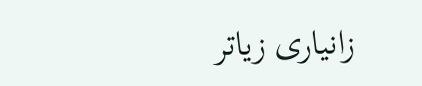زانیاری زیاتر